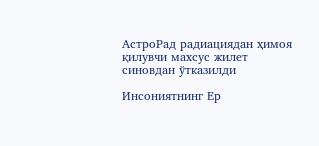АстроРад радиациядан ҳимоя қилувчи махсус жилет синовдан ўтказилди

Инсониятнинг Ер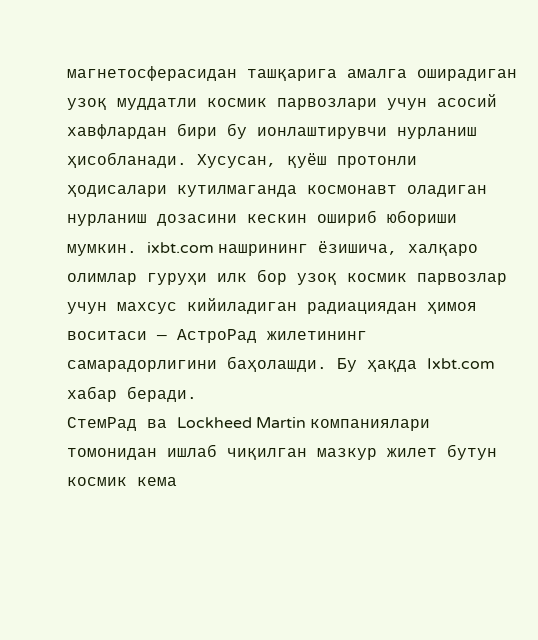магнетосферасидан ташқарига амалга оширадиган узоқ муддатли космик парвозлари учун асосий хавфлардан бири бу ионлаштирувчи нурланиш ҳисобланади. Хусусан, қуёш протонли ҳодисалари кутилмаганда космонавт оладиган нурланиш дозасини кескин ошириб юбориши мумкин. ixbt.com нашрининг ёзишича, халқаро олимлар гуруҳи илк бор узоқ космик парвозлар учун махсус кийиладиган радиациядан ҳимоя воситаси — АстроРад жилетининг самарадорлигини баҳолашди. Бу ҳақда Ixbt.com хабар беради.
СтемРад ва Lockheed Martin компаниялари томонидан ишлаб чиқилган мазкур жилет бутун космик кема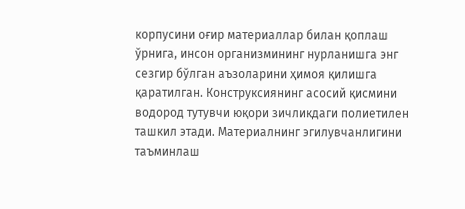корпусини оғир материаллар билан қоплаш ўрнига, инсон организмининг нурланишга энг сезгир бўлган аъзоларини ҳимоя қилишга қаратилган. Конструксиянинг асосий қисмини водород тутувчи юқори зичликдаги полиетилен ташкил этади. Материалнинг эгилувчанлигини таъминлаш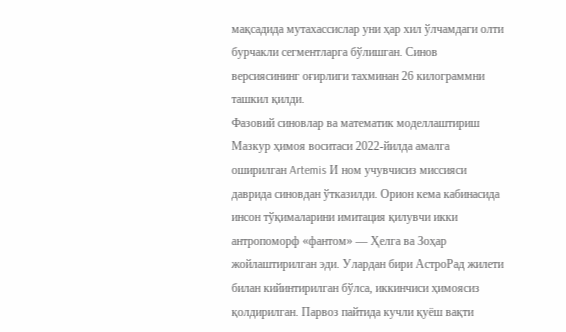мақсадида мутахассислар уни ҳар хил ўлчамдаги олти бурчакли сегментларга бўлишган. Синов версиясининг оғирлиги тахминан 26 килограммни ташкил қилди.
Фазовий синовлар ва математик моделлаштириш
Мазкур ҳимоя воситаси 2022-йилда амалга оширилган Artemis И ном учувчисиз миссияси даврида синовдан ўтказилди. Орион кема кабинасида инсон тўқималарини имитация қилувчи икки антропоморф «фантом» — Ҳелга ва Зоҳар жойлаштирилган эди. Улардан бири АстроРад жилети билан кийинтирилган бўлса, иккинчиси ҳимоясиз қолдирилган. Парвоз пайтида кучли қуёш вақти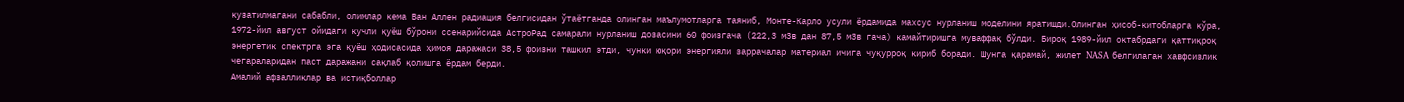кузатилмагани сабабли, олимлар кема Ван Аллен радиация белгисидан ўтаётганда олинган маълумотларга таяниб, Монте-Карло усули ёрдамида махсус нурланиш моделини яратишди.Олинган ҳисоб-китобларга кўра, 1972-йил август ойидаги кучли қуёш бўрони ссенарийсида АстроРад самарали нурланиш дозасини 60 фоизгача (222,3 мЗв дан 87,5 мЗв гача) камайтиришга муваффақ бўлди. Бироқ 1989-йил октабрдаги қаттиқроқ энергетик спектрга эга қуёш ҳодисасида ҳимоя даражаси 38,5 фоизни ташкил этди, чунки юқори энергияли заррачалар материал ичига чуқурроқ кириб боради. Шунга қарамай, жилет NASA белгилаган хавфсизлик чегараларидан паст даражани сақлаб қолишга ёрдам берди.
Амалий афзалликлар ва истиқболлар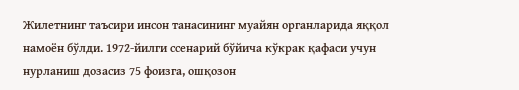Жилетнинг таъсири инсон танасининг муайян органларида яққол намоён бўлди. 1972-йилги ссенарий бўйича кўкрак қафаси учун нурланиш дозасиз 75 фоизга, ошқозон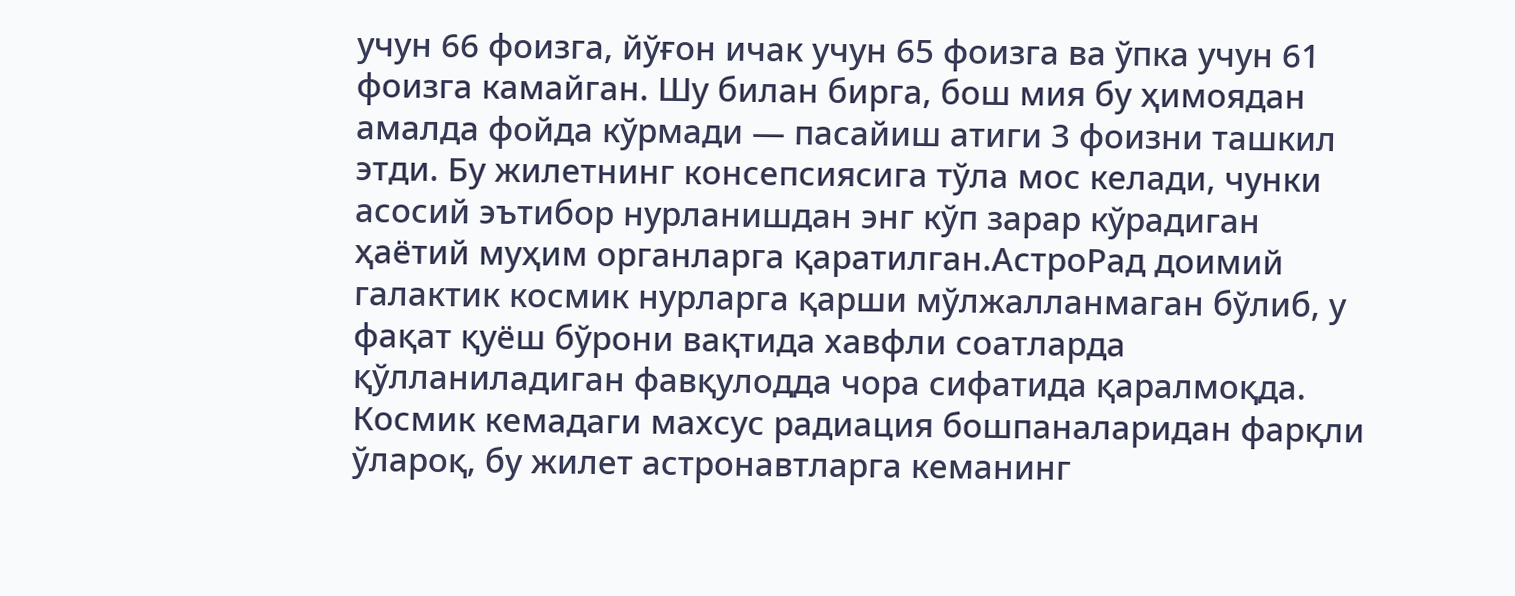учун 66 фоизга, йўғон ичак учун 65 фоизга ва ўпка учун 61 фоизга камайган. Шу билан бирга, бош мия бу ҳимоядан амалда фойда кўрмади — пасайиш атиги 3 фоизни ташкил этди. Бу жилетнинг консепсиясига тўла мос келади, чунки асосий эътибор нурланишдан энг кўп зарар кўрадиган ҳаётий муҳим органларга қаратилган.АстроРад доимий галактик космик нурларга қарши мўлжалланмаган бўлиб, у фақат қуёш бўрони вақтида хавфли соатларда қўлланиладиган фавқулодда чора сифатида қаралмоқда. Космик кемадаги махсус радиация бошпаналаридан фарқли ўлароқ, бу жилет астронавтларга кеманинг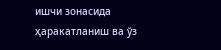ишчи зонасида ҳаракатланиш ва ўз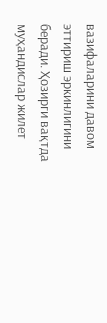вазифаларини давом эттириш эркинлигини беради. Ҳозирги вақтда муҳандислар жилет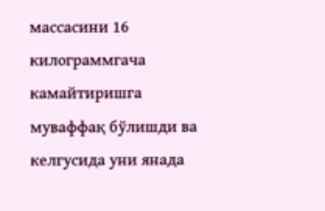массасини 16 килограммгача камайтиришга муваффақ бўлишди ва келгусида уни янада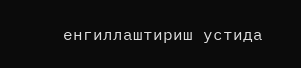енгиллаштириш устида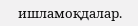ишламоқдалар.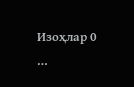Изоҳлар 0
…